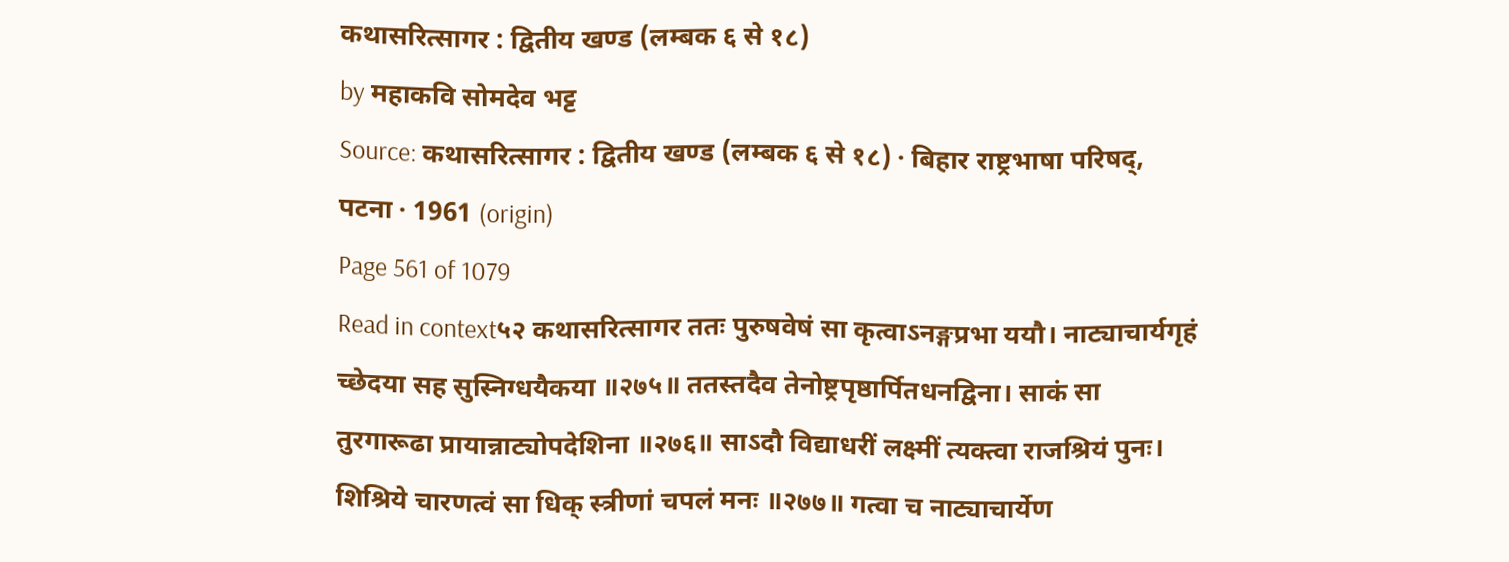कथासरित्सागर : द्वितीय खण्ड (लम्बक ६ से १८)
by महाकवि सोमदेव भट्ट
Source: कथासरित्सागर : द्वितीय खण्ड (लम्बक ६ से १८) · बिहार राष्ट्रभाषा परिषद्, पटना · 1961 (origin)
Page 561 of 1079
Read in context५२ कथासरित्सागर ततः पुरुषवेषं सा कृत्वाऽनङ्गप्रभा ययौ। नाट्याचार्यगृहं च्छेदया सह सुस्निग्धयैकया ॥२७५॥ ततस्तदैव तेनोष्ट्रपृष्ठार्पितधनद्विना। साकं सा तुरगारूढा प्रायान्नाट्योपदेशिना ॥२७६॥ साऽदौ विद्याधरीं लक्ष्मीं त्यक्त्वा राजश्रियं पुनः। शिश्रिये चारणत्वं सा धिक् स्त्रीणां चपलं मनः ॥२७७॥ गत्वा च नाट्याचार्येण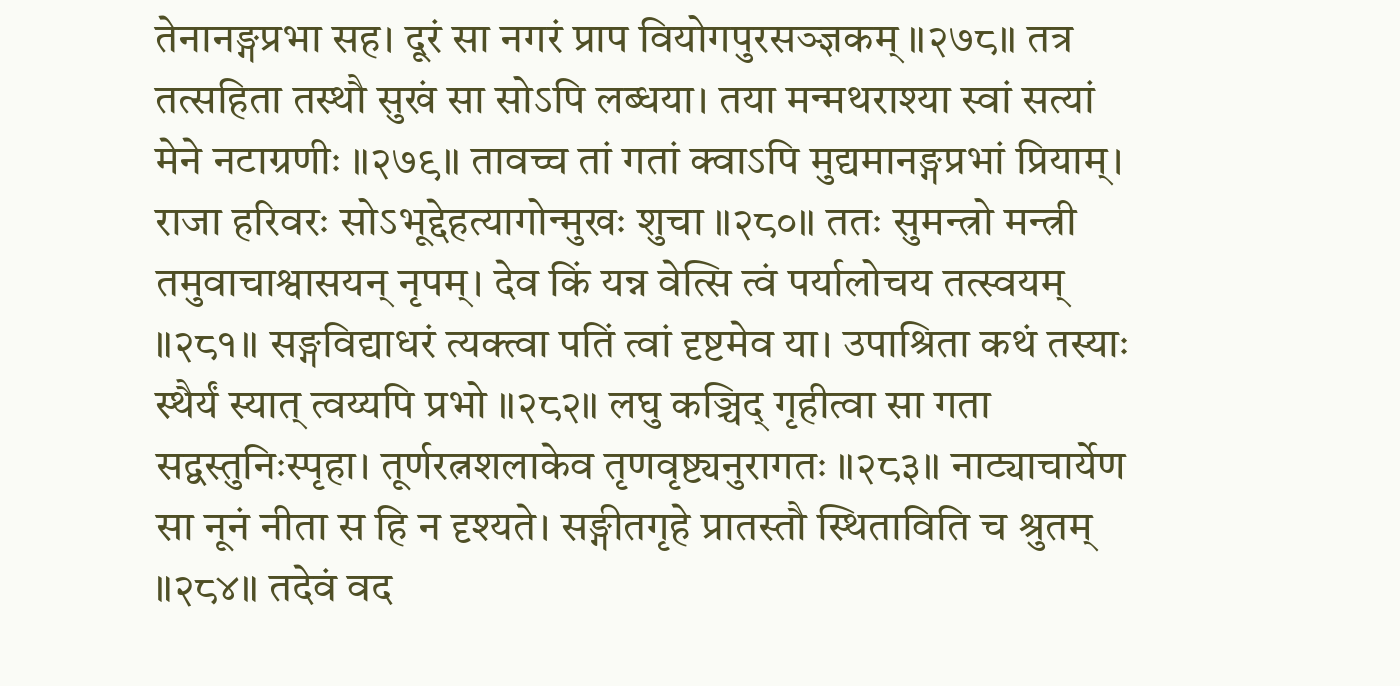तेनानङ्गप्रभा सह। दूरं सा नगरं प्राप वियोगपुरसञ्ज्ञकम् ॥२७८॥ तत्र तत्सहिता तस्थौ सुखं सा सोऽपि लब्धया। तया मन्मथराश्या स्वां सत्यां मेने नटाग्रणीः ॥२७९॥ तावच्च तां गतां क्वाऽपि मुद्यमानङ्गप्रभां प्रियाम्। राजा हरिवरः सोऽभूद्देहत्यागोन्मुखः शुचा ॥२८०॥ ततः सुमन्त्रो मन्त्री तमुवाचाश्वासयन् नृपम्। देव किं यन्न वेत्सि त्वं पर्यालोचय तत्स्वयम् ॥२८१॥ सङ्गविद्याधरं त्यक्त्वा पतिं त्वां दृष्टमेव या। उपाश्रिता कथं तस्याः स्थैर्यं स्यात् त्वय्यपि प्रभो ॥२८२॥ लघु कञ्चिद् गृहीत्वा सा गता सद्वस्तुनिःस्पृहा। तूर्णरत्नशलाकेव तृणवृष्ट्यनुरागतः ॥२८३॥ नाट्याचार्येण सा नूनं नीता स हि न दृश्यते। सङ्गीतगृहे प्रातस्तौ स्थिताविति च श्रुतम् ॥२८४॥ तदेवं वद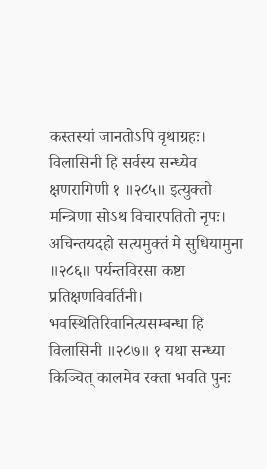कस्तस्यां जानतोऽपि वृथाग्रहः। विलासिनी हि सर्वस्य सन्ध्येव क्षणरागिणी १ ॥२८५॥ इत्युक्तो मन्त्रिणा सोऽथ विचारपतितो नृपः। अचिन्तयदहो सत्यमुक्तं मे सुधियामुना ॥२८६॥ पर्यन्तविरसा कष्टा प्रतिक्षणविवर्तिनी। भवस्थितिरिवानित्यसम्बन्धा हि विलासिनी ॥२८७॥ १ यथा सन्ध्या किञ्चित् कालमेव रक्ता भवति पुनः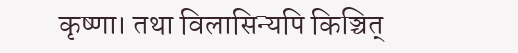कृष्णा। तथा विलासिन्यपि किञ्चित्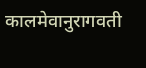कालमेवानुरागवती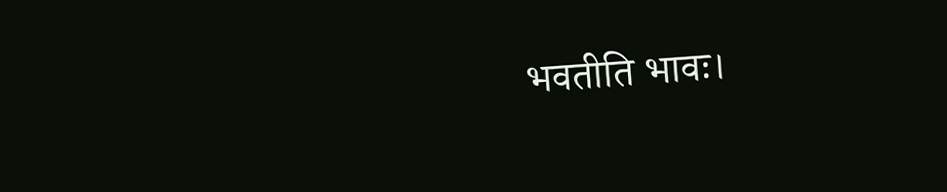भवतीति भावः।